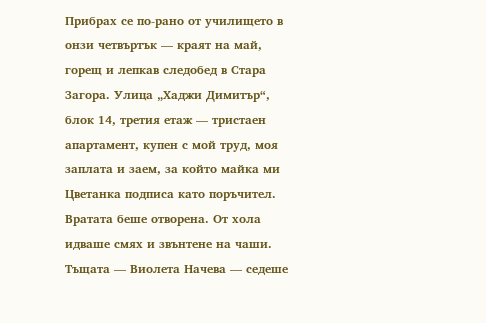Прибрах се по-рано от училището в онзи четвъртък — краят на май, горещ и лепкав следобед в Стара Загора. Улица „Хаджи Димитър“, блок 14, третия етаж — тристаен апартамент, купен с мой труд, моя заплата и заем, за който майка ми Цветанка подписа като поръчител.
Вратата беше отворена. От хола идваше смях и звънтене на чаши. Тъщата — Виолета Начева — седеше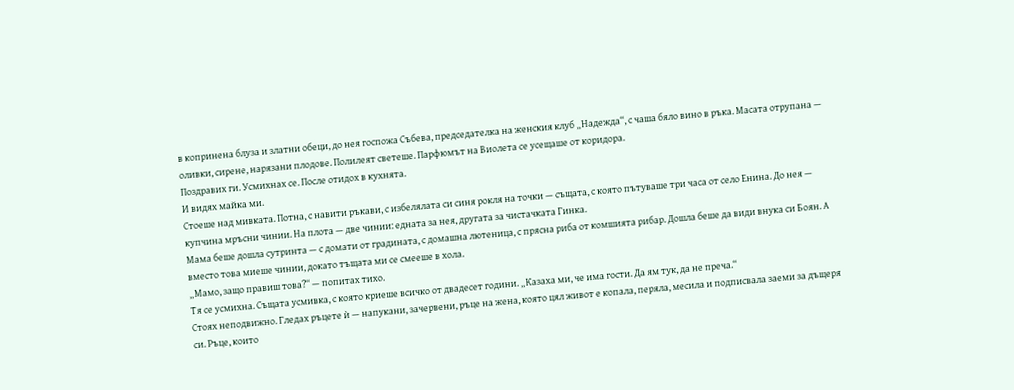в копринена блуза и златни обеци, до нея госпожа Събева, председателка на женския клуб „Надежда“, с чаша бяло вино в ръка. Масата отрупана — оливки, сирене, нарязани плодове. Полилеят светеше. Парфюмът на Виолета се усещаше от коридора.
Поздравих ги. Усмихнах се. После отидох в кухнята.
И видях майка ми.
Стоеше над мивката. Потна, с навити ръкави, с избелялата си синя рокля на точки — същата, с която пътуваше три часа от село Енина. До нея — купчина мръсни чинии. На плота — две чинии: едната за нея, другата за чистачката Гинка.
Мама беше дошла сутринта — с домати от градината, с домашна лютеница, с прясна риба от комшията рибар. Дошла беше да види внука си Боян. А вместо това миеше чинии, докато тъщата ми се смееше в хола.
„Мамо, защо правиш това?“ — попитах тихо.
Тя се усмихна. Същата усмивка, с която криеше всичко от двадесет години. „Казаха ми, че има гости. Да ям тук, да не преча.“
Стоях неподвижно. Гледах ръцете ѝ — напукани, зачервени, ръце на жена, която цял живот е копала, перяла, месила и подписвала заеми за дъщеря си. Ръце, които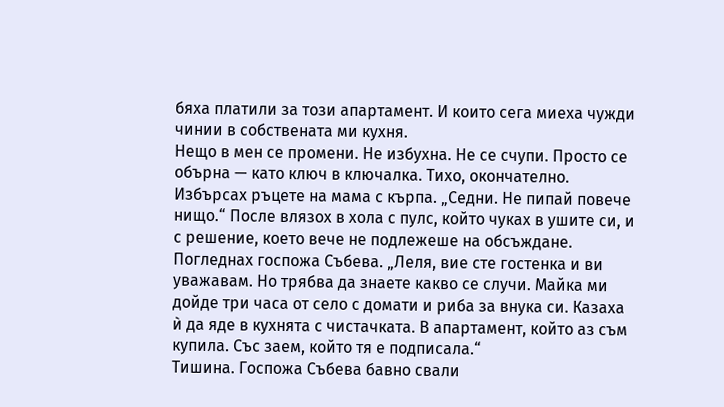бяха платили за този апартамент. И които сега миеха чужди чинии в собствената ми кухня.
Нещо в мен се промени. Не избухна. Не се счупи. Просто се обърна — като ключ в ключалка. Тихо, окончателно.
Избърсах ръцете на мама с кърпа. „Седни. Не пипай повече нищо.“ После влязох в хола с пулс, който чуках в ушите си, и с решение, което вече не подлежеше на обсъждане.
Погледнах госпожа Събева. „Леля, вие сте гостенка и ви уважавам. Но трябва да знаете какво се случи. Майка ми дойде три часа от село с домати и риба за внука си. Казаха ѝ да яде в кухнята с чистачката. В апартамент, който аз съм купила. Със заем, който тя е подписала.“
Тишина. Госпожа Събева бавно свали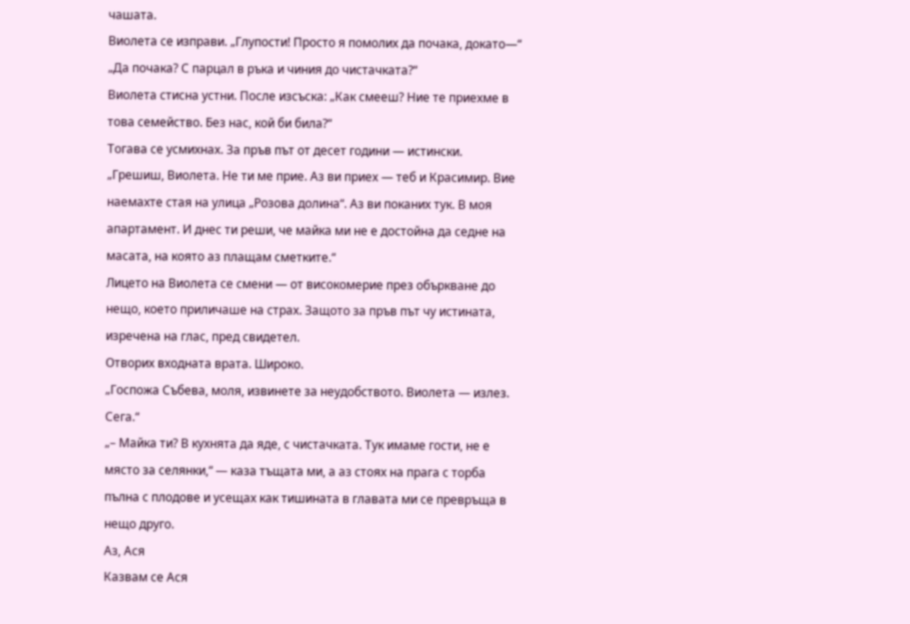чашата.
Виолета се изправи. „Глупости! Просто я помолих да почака, докато—“
„Да почака? С парцал в ръка и чиния до чистачката?“
Виолета стисна устни. После изсъска: „Как смееш? Ние те приехме в това семейство. Без нас, кой би била?“
Тогава се усмихнах. За пръв път от десет години — истински.
„Грешиш, Виолета. Не ти ме прие. Аз ви приех — теб и Красимир. Вие наемахте стая на улица „Розова долина“. Аз ви поканих тук. В моя апартамент. И днес ти реши, че майка ми не е достойна да седне на масата, на която аз плащам сметките.“
Лицето на Виолета се смени — от високомерие през объркване до нещо, което приличаше на страх. Защото за пръв път чу истината, изречена на глас, пред свидетел.
Отворих входната врата. Широко.
„Госпожа Събева, моля, извинете за неудобството. Виолета — излез. Сега.“
„– Майка ти? В кухнята да яде, с чистачката. Тук имаме гости, не е място за селянки,“ — каза тъщата ми, а аз стоях на прага с торба пълна с плодове и усещах как тишината в главата ми се превръща в нещо друго.
Аз, Ася
Казвам се Ася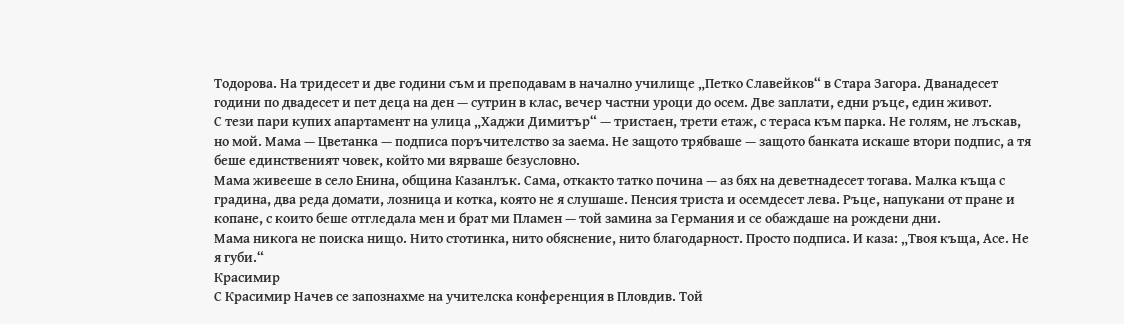Тодорова. На тридесет и две години съм и преподавам в начално училище „Петко Славейков“ в Стара Загора. Дванадесет години по двадесет и пет деца на ден — сутрин в клас, вечер частни уроци до осем. Две заплати, едни ръце, един живот.
С тези пари купих апартамент на улица „Хаджи Димитър“ — тристаен, трети етаж, с тераса към парка. Не голям, не лъскав, но мой. Мама — Цветанка — подписа поръчителство за заема. Не защото трябваше — защото банката искаше втори подпис, а тя беше единственият човек, който ми вярваше безусловно.
Мама живееше в село Енина, община Казанлък. Сама, откакто татко почина — аз бях на деветнадесет тогава. Малка къща с градина, два реда домати, лозница и котка, която не я слушаше. Пенсия триста и осемдесет лева. Ръце, напукани от пране и копане, с които беше отгледала мен и брат ми Пламен — той замина за Германия и се обаждаше на рождени дни.
Мама никога не поиска нищо. Нито стотинка, нито обяснение, нито благодарност. Просто подписа. И каза: „Твоя къща, Асе. Не я губи.“
Красимир
С Красимир Начев се запознахме на учителска конференция в Пловдив. Той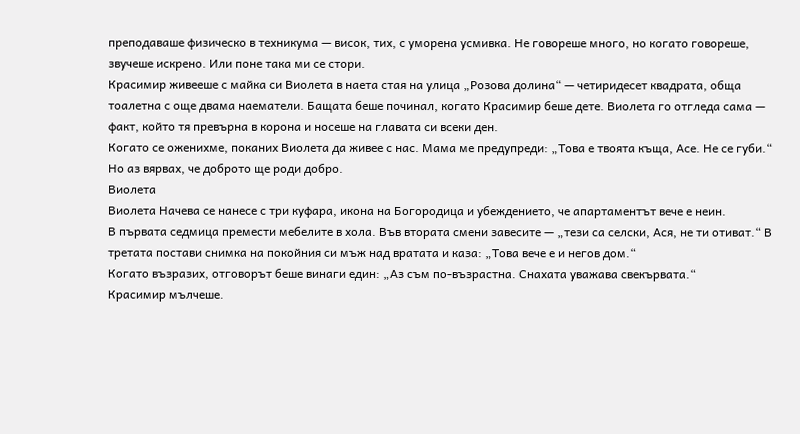преподаваше физическо в техникума — висок, тих, с уморена усмивка. Не говореше много, но когато говореше, звучеше искрено. Или поне така ми се стори.
Красимир живееше с майка си Виолета в наета стая на улица „Розова долина“ — четиридесет квадрата, обща тоалетна с още двама наематели. Бащата беше починал, когато Красимир беше дете. Виолета го отгледа сама — факт, който тя превърна в корона и носеше на главата си всеки ден.
Когато се оженихме, поканих Виолета да живее с нас. Мама ме предупреди: „Това е твоята къща, Асе. Не се губи.“ Но аз вярвах, че доброто ще роди добро.
Виолета
Виолета Начева се нанесе с три куфара, икона на Богородица и убеждението, че апартаментът вече е неин.
В първата седмица премести мебелите в хола. Във втората смени завесите — „тези са селски, Ася, не ти отиват.“ В третата постави снимка на покойния си мъж над вратата и каза: „Това вече е и негов дом.“
Когато възразих, отговорът беше винаги един: „Аз съм по-възрастна. Снахата уважава свекървата.“
Красимир мълчеше.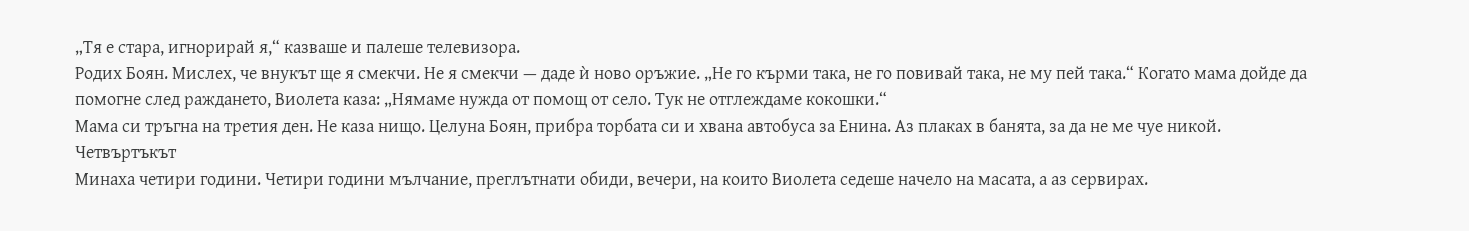„Тя е стара, игнорирай я,“ казваше и палеше телевизора.
Родих Боян. Мислех, че внукът ще я смекчи. Не я смекчи — даде ѝ ново оръжие. „Не го кърми така, не го повивай така, не му пей така.“ Когато мама дойде да помогне след раждането, Виолета каза: „Нямаме нужда от помощ от село. Тук не отглеждаме кокошки.“
Мама си тръгна на третия ден. Не каза нищо. Целуна Боян, прибра торбата си и хвана автобуса за Енина. Аз плаках в банята, за да не ме чуе никой.
Четвъртъкът
Минаха четири години. Четири години мълчание, преглътнати обиди, вечери, на които Виолета седеше начело на масата, а аз сервирах.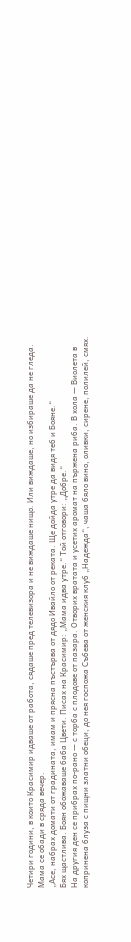Четири години, в които Красимир идваше от работа, сядаше пред телевизора и не виждаше нищо. Или виждаше, но избираше да не гледа.
Мама се обади в сряда вечер.
„Асе, набрах домати от градината, имам и прясна пъстърва от дядо Ивайло от реката. Ще дойда утре да видя теб и Бояне.“
Бях щастлива. Боян обожаваше баба Цвети. Писах на Красимир: „Мама идва утре.“ Той отговори: „Добре.“
На другия ден се прибрах по-рано — с торба с плодове от пазара. Отворих вратата и усетих аромат на пържена риба. В хола — Виолета в копринена блуза с пищни златни обеци, до нея госпожа Събева от женския клуб „Надежда“, чаша бяло вино, оливки, сирене, полилей, смях.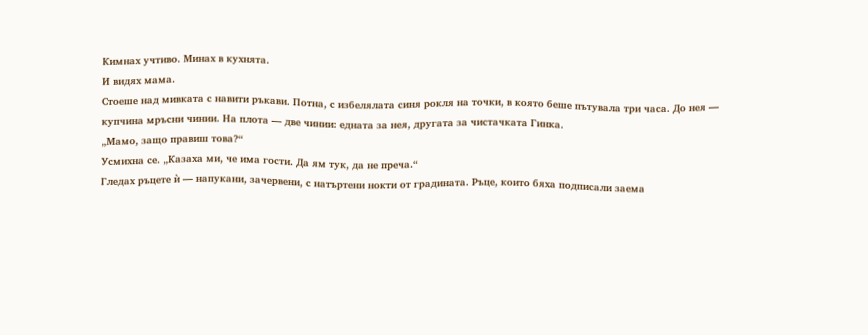Кимнах учтиво. Минах в кухнята.
И видях мама.
Стоеше над мивката с навити ръкави. Потна, с избелялата синя рокля на точки, в която беше пътувала три часа. До нея — купчина мръсни чинии. На плота — две чинии: едната за нея, другата за чистачката Гинка.
„Мамо, защо правиш това?“
Усмихна се. „Казаха ми, че има гости. Да ям тук, да не преча.“
Гледах ръцете ѝ — напукани, зачервени, с натъртени нокти от градината. Ръце, които бяха подписали заема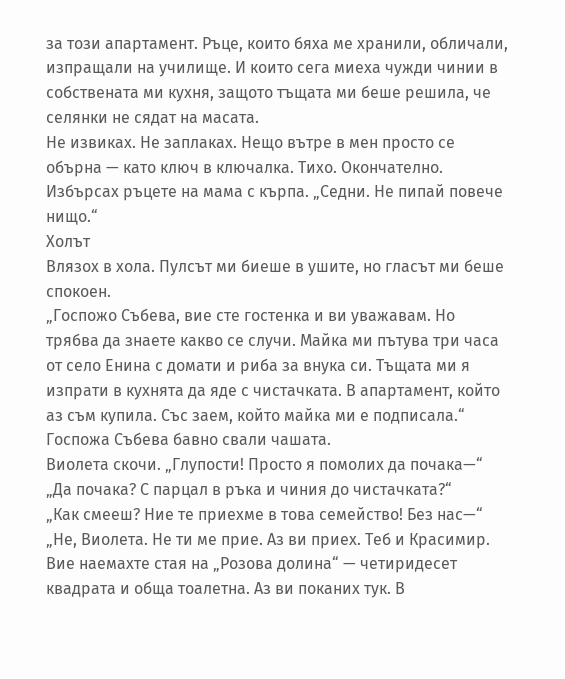за този апартамент. Ръце, които бяха ме хранили, обличали, изпращали на училище. И които сега миеха чужди чинии в собствената ми кухня, защото тъщата ми беше решила, че селянки не сядат на масата.
Не извиках. Не заплаках. Нещо вътре в мен просто се обърна — като ключ в ключалка. Тихо. Окончателно.
Избърсах ръцете на мама с кърпа. „Седни. Не пипай повече нищо.“
Холът
Влязох в хола. Пулсът ми биеше в ушите, но гласът ми беше спокоен.
„Госпожо Събева, вие сте гостенка и ви уважавам. Но трябва да знаете какво се случи. Майка ми пътува три часа от село Енина с домати и риба за внука си. Тъщата ми я изпрати в кухнята да яде с чистачката. В апартамент, който аз съм купила. Със заем, който майка ми е подписала.“
Госпожа Събева бавно свали чашата.
Виолета скочи. „Глупости! Просто я помолих да почака—“
„Да почака? С парцал в ръка и чиния до чистачката?“
„Как смееш? Ние те приехме в това семейство! Без нас—“
„Не, Виолета. Не ти ме прие. Аз ви приех. Теб и Красимир. Вие наемахте стая на „Розова долина“ — четиридесет квадрата и обща тоалетна. Аз ви поканих тук. В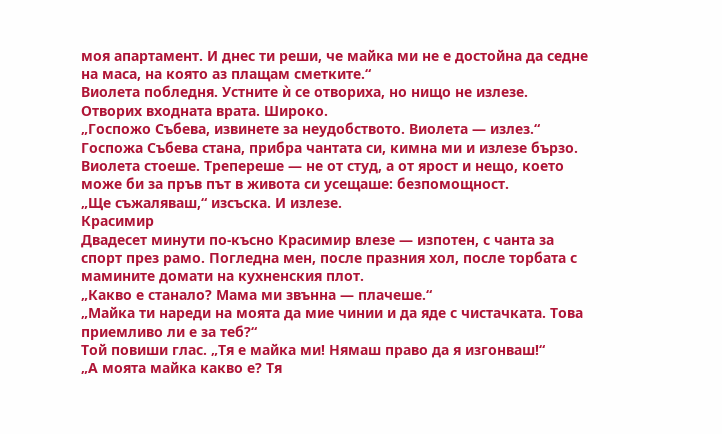моя апартамент. И днес ти реши, че майка ми не е достойна да седне на маса, на която аз плащам сметките.“
Виолета побледня. Устните ѝ се отвориха, но нищо не излезе.
Отворих входната врата. Широко.
„Госпожо Събева, извинете за неудобството. Виолета — излез.“
Госпожа Събева стана, прибра чантата си, кимна ми и излезе бързо. Виолета стоеше. Трепереше — не от студ, а от ярост и нещо, което може би за пръв път в живота си усещаше: безпомощност.
„Ще съжаляваш,“ изсъска. И излезе.
Красимир
Двадесет минути по-късно Красимир влезе — изпотен, с чанта за спорт през рамо. Погледна мен, после празния хол, после торбата с мамините домати на кухненския плот.
„Какво е станало? Мама ми звънна — плачеше.“
„Майка ти нареди на моята да мие чинии и да яде с чистачката. Това приемливо ли е за теб?“
Той повиши глас. „Тя е майка ми! Нямаш право да я изгонваш!“
„А моята майка какво е? Тя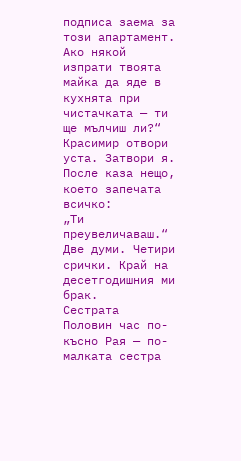подписа заема за този апартамент. Ако някой изпрати твоята майка да яде в кухнята при чистачката — ти ще мълчиш ли?“
Красимир отвори уста. Затвори я. После каза нещо, което запечата всичко:
„Ти преувеличаваш.“
Две думи. Четири срички. Край на десетгодишния ми брак.
Сестрата
Половин час по-късно Рая — по-малката сестра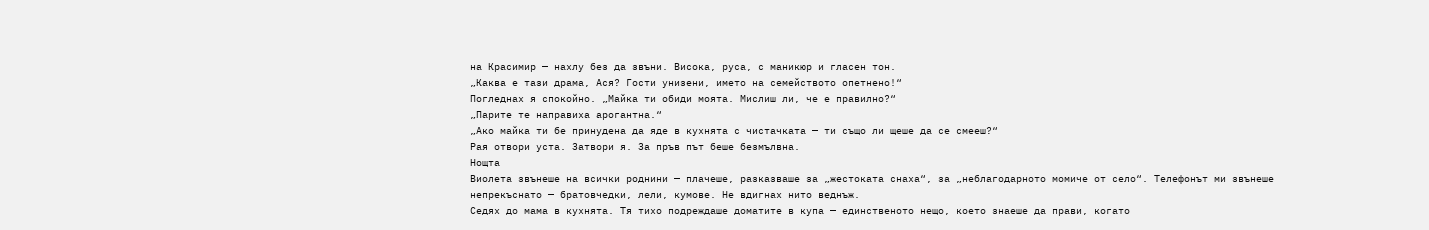на Красимир — нахлу без да звъни. Висока, руса, с маникюр и гласен тон.
„Каква е тази драма, Ася? Гости унизени, името на семейството опетнено!“
Погледнах я спокойно. „Майка ти обиди моята. Мислиш ли, че е правилно?“
„Парите те направиха арогантна.“
„Ако майка ти бе принудена да яде в кухнята с чистачката — ти също ли щеше да се смееш?“
Рая отвори уста. Затвори я. За пръв път беше безмълвна.
Нощта
Виолета звънеше на всички роднини — плачеше, разказваше за „жестоката снаха“, за „неблагодарното момиче от село“. Телефонът ми звънеше непрекъснато — братовчедки, лели, кумове. Не вдигнах нито веднъж.
Седях до мама в кухнята. Тя тихо подреждаше доматите в купа — единственото нещо, което знаеше да прави, когато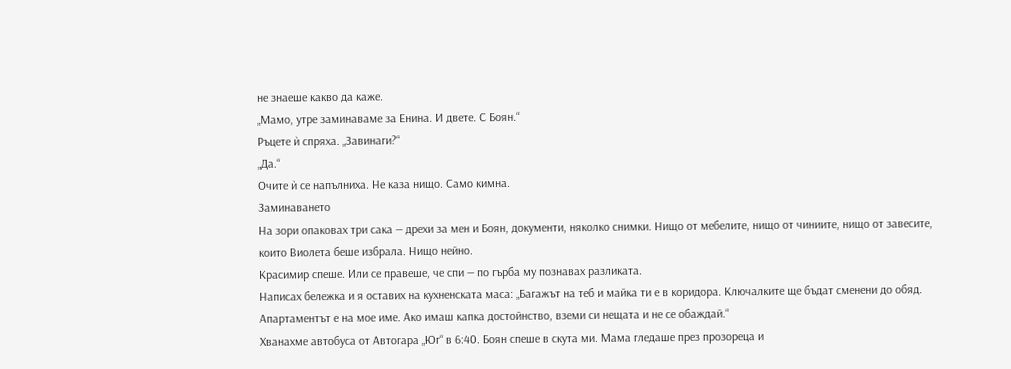не знаеше какво да каже.
„Мамо, утре заминаваме за Енина. И двете. С Боян.“
Ръцете ѝ спряха. „Завинаги?“
„Да.“
Очите ѝ се напълниха. Не каза нищо. Само кимна.
Заминаването
На зори опаковах три сака — дрехи за мен и Боян, документи, няколко снимки. Нищо от мебелите, нищо от чиниите, нищо от завесите, които Виолета беше избрала. Нищо нейно.
Красимир спеше. Или се правеше, че спи — по гърба му познавах разликата.
Написах бележка и я оставих на кухненската маса: „Багажът на теб и майка ти е в коридора. Ключалките ще бъдат сменени до обяд. Апартаментът е на мое име. Ако имаш капка достойнство, вземи си нещата и не се обаждай.“
Хванахме автобуса от Автогара „Юг“ в 6:40. Боян спеше в скута ми. Мама гледаше през прозореца и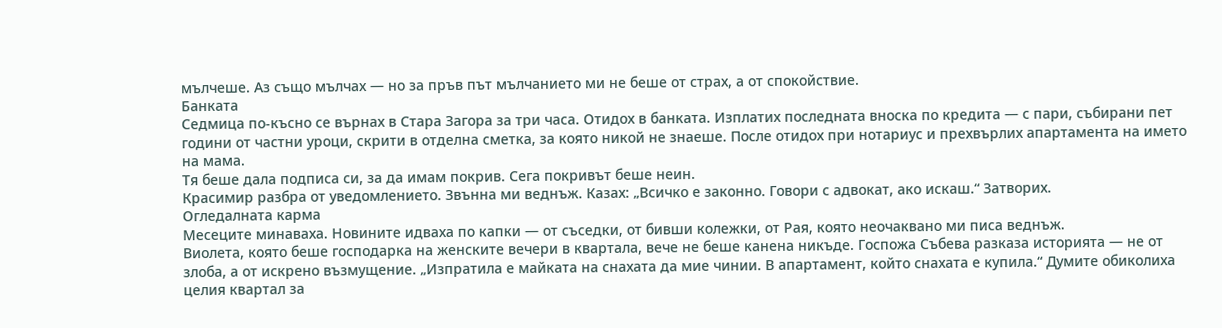мълчеше. Аз също мълчах — но за пръв път мълчанието ми не беше от страх, а от спокойствие.
Банката
Седмица по-късно се върнах в Стара Загора за три часа. Отидох в банката. Изплатих последната вноска по кредита — с пари, събирани пет години от частни уроци, скрити в отделна сметка, за която никой не знаеше. После отидох при нотариус и прехвърлих апартамента на името на мама.
Тя беше дала подписа си, за да имам покрив. Сега покривът беше неин.
Красимир разбра от уведомлението. Звънна ми веднъж. Казах: „Всичко е законно. Говори с адвокат, ако искаш.“ Затворих.
Огледалната карма
Месеците минаваха. Новините идваха по капки — от съседки, от бивши колежки, от Рая, която неочаквано ми писа веднъж.
Виолета, която беше господарка на женските вечери в квартала, вече не беше канена никъде. Госпожа Събева разказа историята — не от злоба, а от искрено възмущение. „Изпратила е майката на снахата да мие чинии. В апартамент, който снахата е купила.“ Думите обиколиха целия квартал за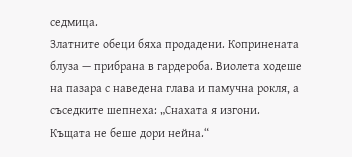седмица.
Златните обеци бяха продадени. Копринената блуза — прибрана в гардероба. Виолета ходеше на пазара с наведена глава и памучна рокля, а съседките шепнеха: „Снахата я изгони. Къщата не беше дори нейна.“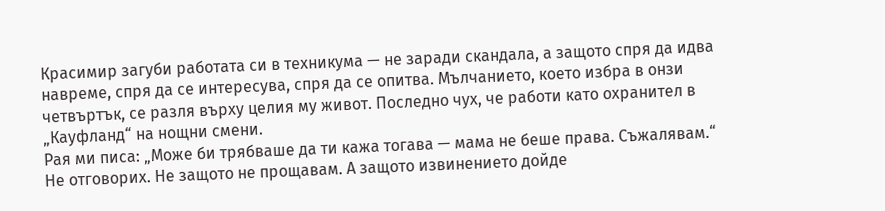Красимир загуби работата си в техникума — не заради скандала, а защото спря да идва навреме, спря да се интересува, спря да се опитва. Мълчанието, което избра в онзи четвъртък, се разля върху целия му живот. Последно чух, че работи като охранител в „Кауфланд“ на нощни смени.
Рая ми писа: „Може би трябваше да ти кажа тогава — мама не беше права. Съжалявам.“
Не отговорих. Не защото не прощавам. А защото извинението дойде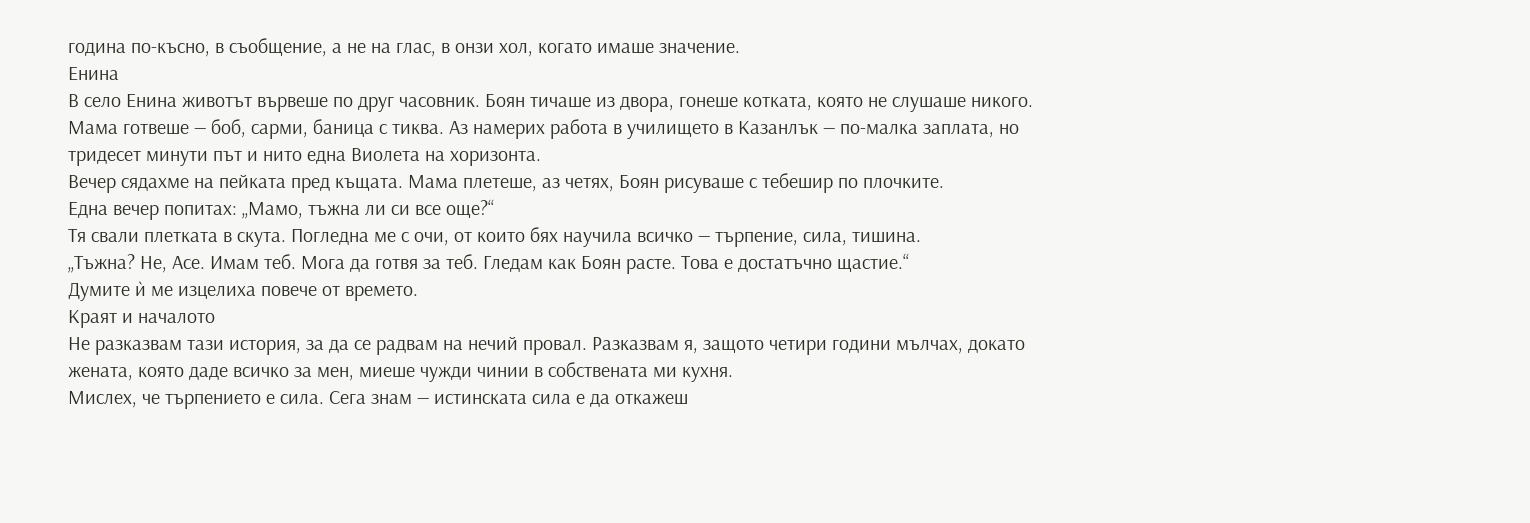година по-късно, в съобщение, а не на глас, в онзи хол, когато имаше значение.
Енина
В село Енина животът вървеше по друг часовник. Боян тичаше из двора, гонеше котката, която не слушаше никого. Мама готвеше — боб, сарми, баница с тиква. Аз намерих работа в училището в Казанлък — по-малка заплата, но тридесет минути път и нито една Виолета на хоризонта.
Вечер сядахме на пейката пред къщата. Мама плетеше, аз четях, Боян рисуваше с тебешир по плочките.
Една вечер попитах: „Мамо, тъжна ли си все още?“
Тя свали плетката в скута. Погледна ме с очи, от които бях научила всичко — търпение, сила, тишина.
„Тъжна? Не, Асе. Имам теб. Мога да готвя за теб. Гледам как Боян расте. Това е достатъчно щастие.“
Думите ѝ ме изцелиха повече от времето.
Краят и началото
Не разказвам тази история, за да се радвам на нечий провал. Разказвам я, защото четири години мълчах, докато жената, която даде всичко за мен, миеше чужди чинии в собствената ми кухня.
Мислех, че търпението е сила. Сега знам — истинската сила е да откажеш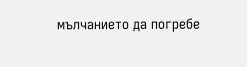мълчанието да погребе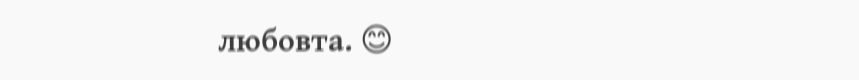любовта. 😊